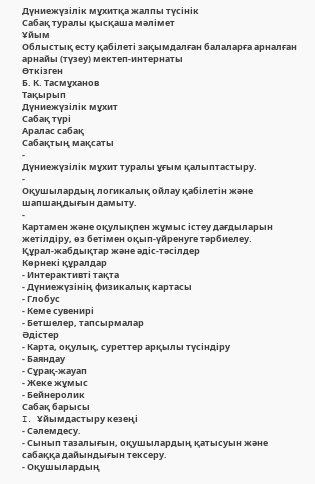Дүниежүзілік мұхитқа жалпы түсінік
Сабақ туралы қысқаша мәлімет
Ұйым
Облыстық есту қабілеті зақымдалған балаларға арналған арнайы (түзеу) мектеп-интернаты
Өткізген
Б. К. Тасмұханов
Тақырып
Дүниежүзілік мұхит
Сабақ түрі
Аралас сабақ
Сабақтың мақсаты
-
Дүниежүзілік мұхит туралы ұғым қалыптастыру.
-
Оқушылардың логикалық ойлау қабілетін және шапшаңдығын дамыту.
-
Картамен және оқулықпен жұмыс істеу дағдыларын жетілдіру, өз бетімен оқып-үйренуге тәрбиелеу.
Құрал-жабдықтар және әдіс-тәсілдер
Көрнекі құралдар
- Интерактивті тақта
- Дүниежүзінің физикалық картасы
- Глобус
- Кеме сувенирі
- Бетшелер, тапсырмалар
Әдістер
- Карта, оқулық, суреттер арқылы түсіндіру
- Баяндау
- Сұрақ-жауап
- Жеке жұмыс
- Бейнеролик
Сабақ барысы
I. Ұйымдастыру кезеңі
- Сәлемдесу.
- Сынып тазалығын, оқушылардың қатысуын және сабаққа дайындығын тексеру.
- Оқушылардың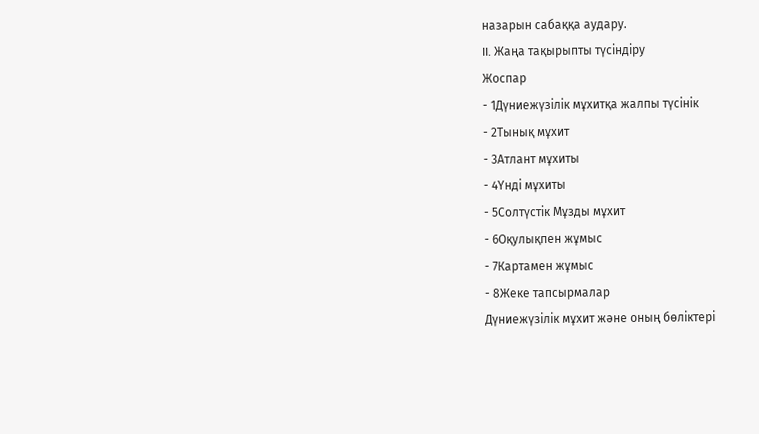назарын сабаққа аудару.
II. Жаңа тақырыпты түсіндіру
Жоспар
- 1Дүниежүзілік мұхитқа жалпы түсінік
- 2Тынық мұхит
- 3Атлант мұхиты
- 4Үнді мұхиты
- 5Солтүстік Мұзды мұхит
- 6Оқулықпен жұмыс
- 7Картамен жұмыс
- 8Жеке тапсырмалар
Дүниежүзілік мұхит және оның бөліктері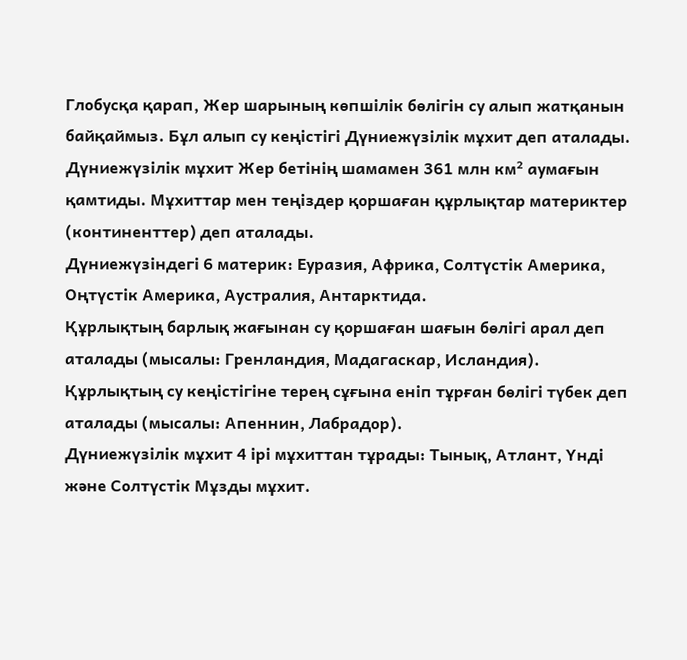Глобусқа қарап, Жер шарының көпшілік бөлігін су алып жатқанын байқаймыз. Бұл алып су кеңістігі Дүниежүзілік мұхит деп аталады.
Дүниежүзілік мұхит Жер бетінің шамамен 361 млн км² аумағын қамтиды. Мұхиттар мен теңіздер қоршаған құрлықтар материктер (континенттер) деп аталады.
Дүниежүзіндегі 6 материк: Еуразия, Африка, Солтүстік Америка, Оңтүстік Америка, Аустралия, Антарктида.
Құрлықтың барлық жағынан су қоршаған шағын бөлігі арал деп аталады (мысалы: Гренландия, Мадагаскар, Исландия).
Құрлықтың су кеңістігіне терең сұғына еніп тұрған бөлігі түбек деп аталады (мысалы: Апеннин, Лабрадор).
Дүниежүзілік мұхит 4 ірі мұхиттан тұрады: Тынық, Атлант, Үнді және Солтүстік Мұзды мұхит.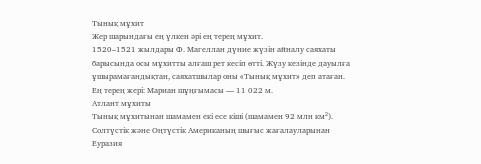Тынық мұхит
Жер шарындағы ең үлкен әрі ең терең мұхит.
1520–1521 жылдары Ф. Магеллан дүние жүзін айналу саяхаты барысында осы мұхитты алғаш рет кесіп өтті. Жүзу кезінде дауылға ұшырамағандықтан, саяхатшылар оны «Тынық мұхит» деп атаған.
Ең терең жері: Мариан шұңғымасы — 11 022 м.
Атлант мұхиты
Тынық мұхитынан шамамен екі есе кіші (шамамен 92 млн км²).
Солтүстік және Оңтүстік Американың шығыс жағалауларынан Еуразия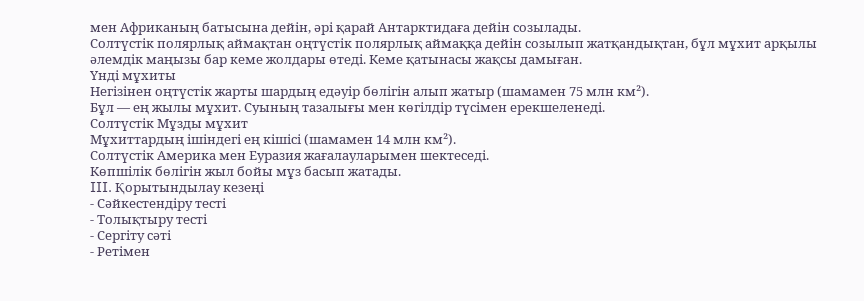мен Африканың батысына дейін, әрі қарай Антарктидаға дейін созылады.
Солтүстік полярлық аймақтан оңтүстік полярлық аймаққа дейін созылып жатқандықтан, бұл мұхит арқылы әлемдік маңызы бар кеме жолдары өтеді. Кеме қатынасы жақсы дамыған.
Үнді мұхиты
Негізінен оңтүстік жарты шардың едәуір бөлігін алып жатыр (шамамен 75 млн км²).
Бұл — ең жылы мұхит. Суының тазалығы мен көгілдір түсімен ерекшеленеді.
Солтүстік Мұзды мұхит
Мұхиттардың ішіндегі ең кішісі (шамамен 14 млн км²).
Солтүстік Америка мен Еуразия жағалауларымен шектеседі.
Көпшілік бөлігін жыл бойы мұз басып жатады.
III. Қорытындылау кезеңі
- Сәйкестендіру тесті
- Толықтыру тесті
- Сергіту сәті
- Ретімен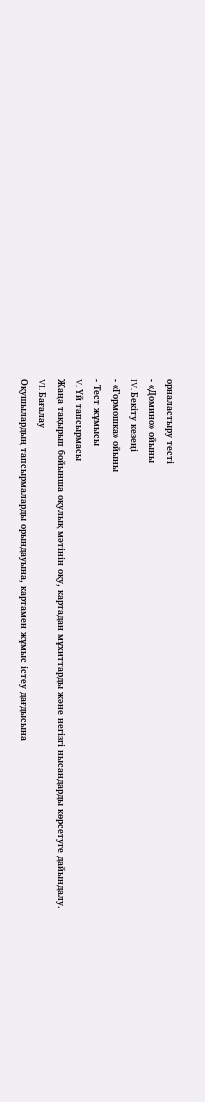орналастыру тесті
- «Домино» ойыны
IV. Бекіту кезеңі
- «Гормошка» ойыны
- Тест жұмысы
V. Үй тапсырмасы
Жаңа тақырып бойынша оқулық мәтінін оқу, картадан мұхиттарды және негізгі нысандарды көрсетуге дайындалу.
VI. Бағалау
Оқушылардың тапсырмаларды орындауына, картамен жұмыс істеу дағдысына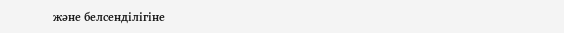және белсенділігіне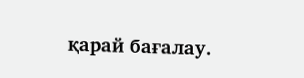қарай бағалау.